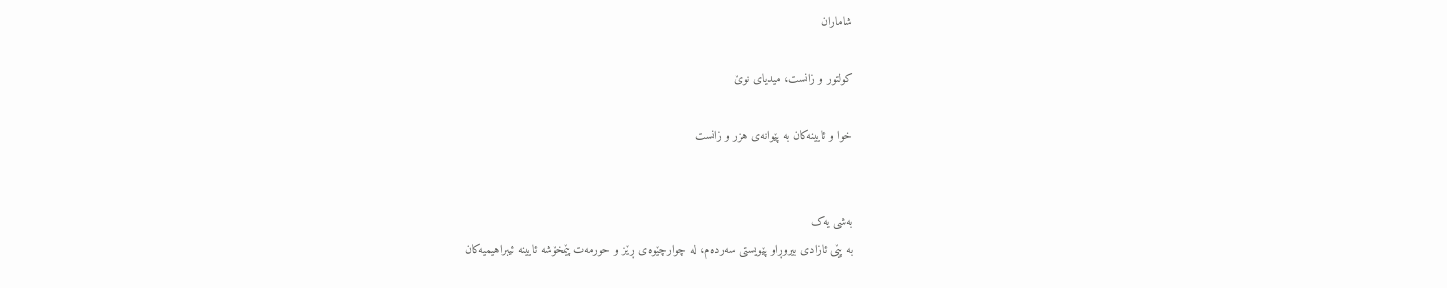شاماران

کولتور و زانست، میدیای نوێ

خوا و ئایینەکان بە پێوانەی هزر و زانست


بەشی یەک
بە پێی ئازادی بیروڕاو پێویستی سەردەم، لە چوارچێوەی ڕێز و حورمەت پێمخۆشە ئایینە ئیبراهیمیەکان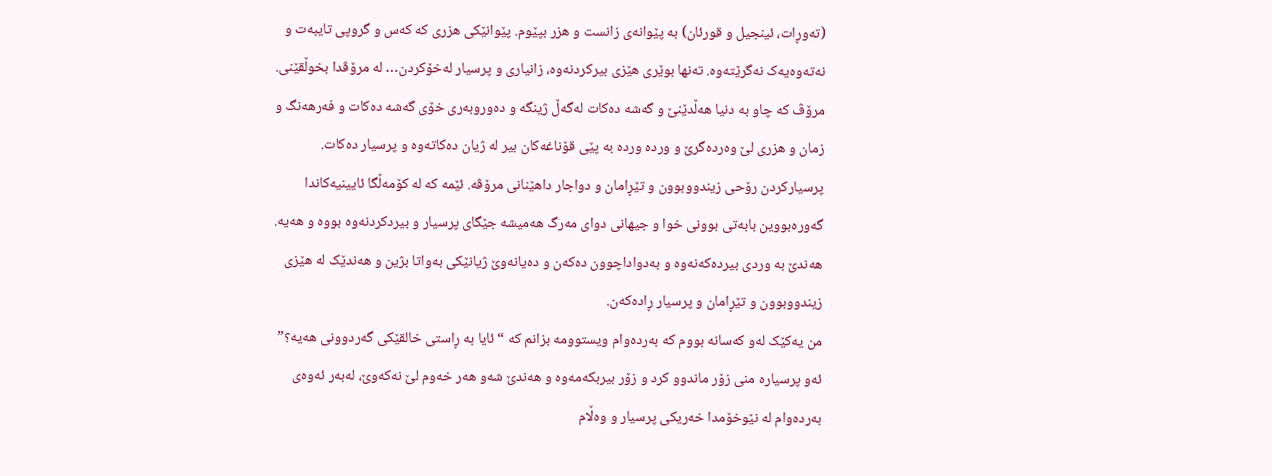(تەوڕات، ئینجیل و قورئان) بە پێوانەی زانست و هزر بپێوم. پێوانێکی هزری کە کەس و گروپی تایبەت و نەتەوەیەک نەگرێتەوە. تەنها بوێری هێزی بیرکردنەوە، زانیاری و پرسیار لەخۆکردن… لە مرۆڤدا بخوڵقێنی.
مرۆڤ کە چاو بە دنیا هەڵدێنێ و گەشە دەکات لەگەڵ ژینگە و دەوروبەری خۆی گەشە دەکات و فەرهەنگ و زمان و هزری لێ وەردەگرێ و وردە وردە بە پێی قۆناغەکان بیر لە ژیان دەکاتەوە و پرسیار دەکات.
پرسیارکردن رۆحی زیندووبوون و تێڕامان و دواجار داهێنانی مرۆڤە. ئێمە کە لە کۆمەڵگا ئایینیەکاندا گەورەبووین بابەتی بوونی خوا و جیهانی دوای مەرگ هەمیشە جێگای پرسیار و بیردکردنەوە بووە و هەیە.
هەندێ بە وردی بیردەکەنەوە و بەدواداچوون دەکەن و دەیانەوێ ژیانێکی بەواتا بژین و هەندێک لە هێزی زیندووبوون و تێڕامان و پرسیار ڕادەکەن.
من یەکێک لەو کەسانە بووم کە بەردەوام ویستوومە بزانم کە “ئایا بە ڕاستی خالقێکی گەردوونی هەیە؟”
ئەو پرسیارە منی زۆر ماندوو کرد و زۆر بیربکەمەوە و هەندێ شەو هەر خەوم لێ نەکەوێ، لەبەر ئەوەی بەردەوام لە نێوخۆمدا خەریکی پرسیار و وەڵام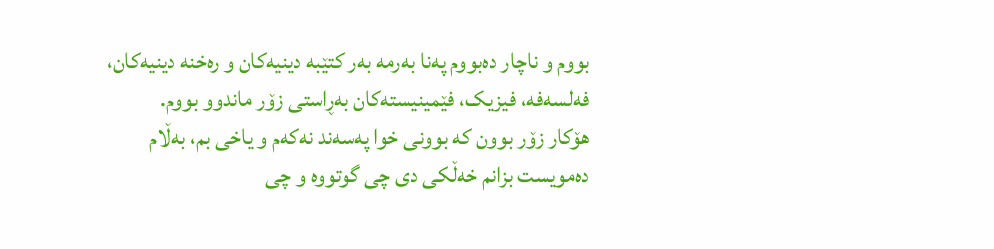بووم و ناچار دەبووم پەنا بەرمە بەر کتێبە دینیەکان و رەخنە دینیەکان، فەلسەفە، فیزیک، فێمینیستەکان بەڕاستی زۆر ماندوو بووم.
هۆکار زۆر بوون کە بوونی خوا پەسەند نەکەم و یاخی بم، بەڵام دەمویست بزانم خەڵکی دی چی گوتووە و چی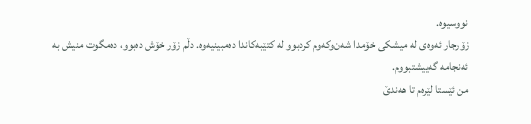نووسیوە.
زۆرجار ئەوەی لە میشکی خۆمدا شەن‌وکەوم کردبوو لە کتێبەکاندا دەمبینیەوە. دڵم زۆر خۆش دەبوو، دەمگوت منیش بە ئەنجامە گەییشتبووم.
من ئێستا لێرەم تا هەندێ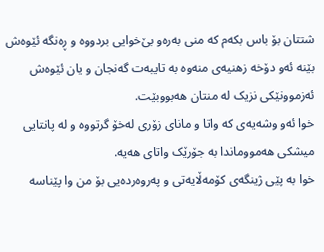شتتان بۆ باس بکەم کە منی بەرەو بێ‌خوایی بردووە و ڕەنگە ئێوەش بێنە ئەو دۆخە زهنیەی منەوە بە تایبەت گەنجان و یان ئێوەش ئەزموونێکی نزیک لە منتان هەبووبێت.
خوا ئەو وشەیەی کە واتا و مانای زۆری لەخۆ گرتووە و لە پانتایی میشکی هەمووماندا بە جۆرێک واتای هەیە.
خوا بە پێی ژینگەی کۆمەڵایەتی و پەروەردەیی بۆ من وا پێناسە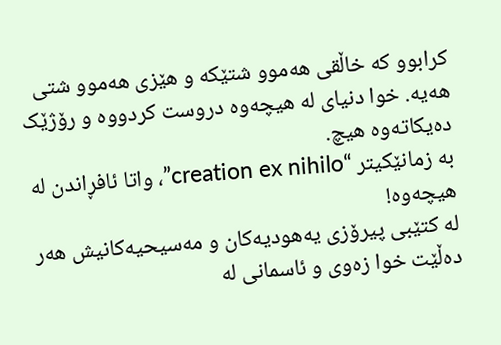کرابوو کە خاڵقی هەموو شتێکە و هێزی هەموو شتی هەیە. خوا دنیای لە هیچەوە دروست کردووە و رۆژێک دەیکاتەوە هیچ.
بە زمانێکیتر “creation ex nihilo”، واتا ئافڕاندن لە هیچەوە!
لە کتێبی پیرۆزی یەهودیەکان و مەسیحیەکانیش هەر دەڵێت خوا زەوی و ئاسمانی لە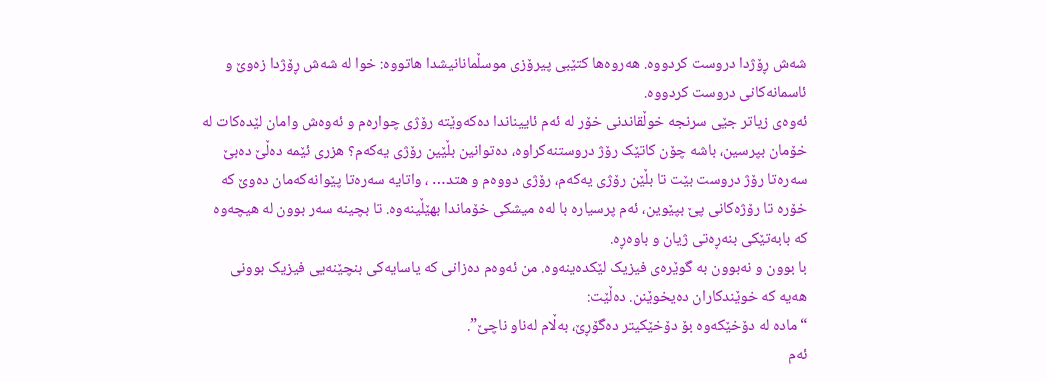شەش ڕۆژدا دروست کردووە. هەروەها کتێبی پیرۆزی موسڵمانانیشدا هاتووە: خوا لە شەش ڕۆژدا زەوێ و ئاسمانەکانی دروست کردووە.
ئەوەی زیاتر جێی سرنجە خوڵقاندنی خۆر لە ئەم ئاییناندا دەکەوێتە رۆژی چوارەم و ئەوەش وامان لێدەکات لە خۆمان بپرسین، باشە چۆن کاتێک رۆژ دروستنەکراوە، دەتوانین بڵێین رۆژی یەکەم؟ هزری ئێمە دەڵێ دەبێ سەرەتا رۆژ دروست بێت تا بڵێن رۆژی یەکەم، رۆژی دووەم و هتد… ، واتایە سەرەتا پێوانەکەمان دەوێ کە خۆرە تا رۆژەکانی پێ بپێوین، ئەم پرسیارە با لەە میشکی خۆماندا بهێڵینەوە. تا بچینە سەر بوون لە هیچەوە کە بابەتێکی بنەڕەتی ژیان و باوەڕە.
با بوون و نەبوون بە گوێرەی فیزیک لێکدەینەوە. من ئەوەم دەزانی کە یاسایەکی بنچێنەیی فیزیک بوونی هەیە کە خوێندکاران دەیخوێنن. دەڵێت:
“مادە لە دۆخێکەوە بۆ دۆخێکیتر دەگۆڕێ، بەڵام لەناو ناچێ”.
ئەم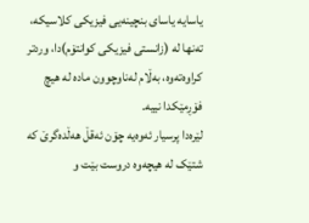یاسایە یاسای بنچینەیی فیزیکی کلاسیکە، تەنها لە (زانستی فیزیکی کوانتۆم)دا، وردتر کراوەتەوە، بەڵام لەناوچوون مادە لە هیچ فۆڕمێکدا نییە.
لێرەدا پرسیار ئەوەیە چۆن ئەقڵ هەڵدەگرێ کە شتێک لە هیچەوە دروست بێت و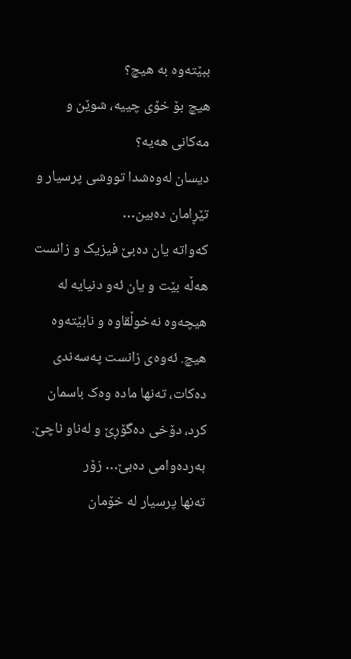ببێتەوە بە هیچ؟
هیچ بۆ خۆی چییە، شوێن و مەکانی هەیە؟
دیسان لەوەشدا تووشی پرسیار و تێڕامان دەبین…
کەواتە یان دەبێ فیزیک و زانست هەڵە بێت و یان ئەو دنیایە لە هیچەوە نەخوڵقاوە و نابێتەوە هیچ. ئەوەی زانست پەسەندی دەکات، تەنها مادە وەک باسمان کرد، دۆخی دەگۆڕێ و لەناو ناچێ.
بەردەوامی دەبێ… زۆر
تەنها پرسیار لە خۆمان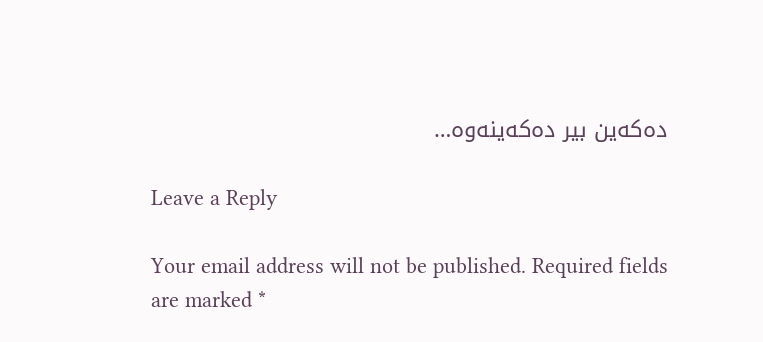دەکەین بیر دەکەینەوە…

Leave a Reply

Your email address will not be published. Required fields are marked *